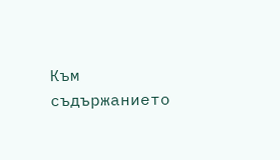Към съдържанието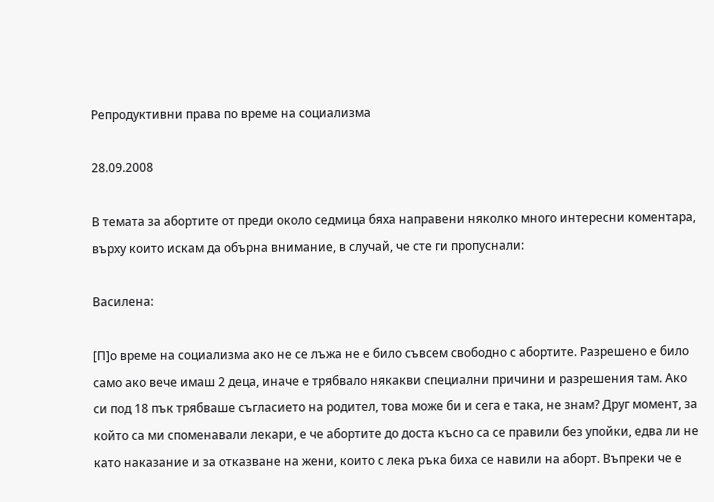Репродуктивни права по време на социализма

28.09.2008

В темата за абортите от преди около седмица бяха направени няколко много интересни коментара, върху които искам да обърна внимание, в случай, че сте ги пропуснали:

Василена:

[П]о време на социализма ако не се лъжа не е било съвсем свободно с абортите. Разрешено е било само ако вече имаш 2 деца, иначе е трябвало някакви специални причини и разрешения там. Ако си под 18 пък трябваше съгласието на родител, това може би и сега е така, не знам? Друг момент, за който са ми споменавали лекари, е че абортите до доста късно са се правили без упойки, едва ли не като наказание и за отказване на жени, които с лека ръка биха се навили на аборт. Въпреки че е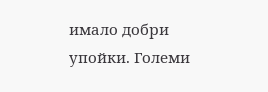имало добри упойки. Големи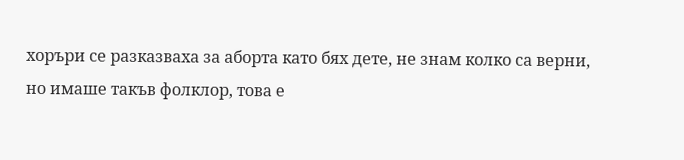хоръри се разказваха за аборта като бях дете, не знам колко са верни, но имаше такъв фолклор, това е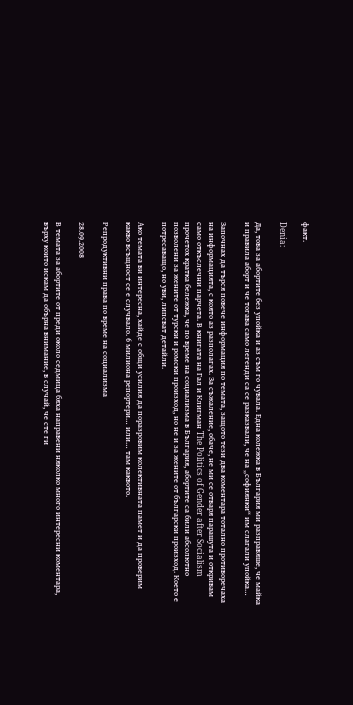факт.

Denia:

Да, това за абортите без упойка и аз съм го чувала. Една колежка в България ми разправяше, че майка и правила аборт и че тогава само легенди са се разказвали, че на „софиянки“ им слагали упойка…

Започнах да търся повече информация по темата, защото тези два коментара тотално противоречаха на информацията, с която аз разполагах. За съжаление, обаче, не ми се отваря парашута и откривам само откъслечни парчета. В книгата на Гал и Клигман The Politics of Gender after Socialism прочетох кратка бележка, че по време на социализма в България, абортите са били абсолютно позволени за жените от турски и ромски произход, но не и за жените от български произход. Което е потресаващо, но уви, липсват детайли.

Ако темата ви интересна, хайде с общи усилия да поразровим колективната памет и да проверим какво всъщност се е случвало. 6 милиона репортери… или… там каквото.

Репродуктивни права по време на социализма

28.09.2008

В темата за абортите от преди около седмица бяха направени няколко много интересни коментара, върху които искам да обърна внимание, в случай, че сте ги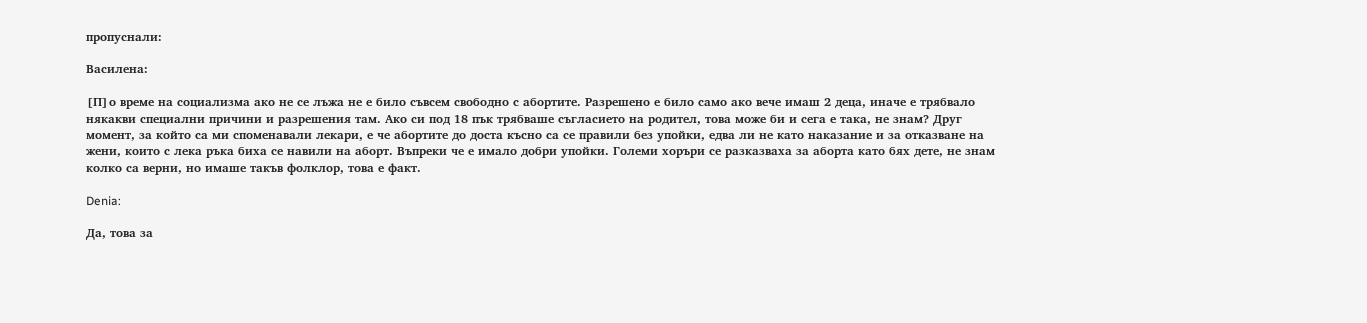пропуснали:

Василена:

[П]о време на социализма ако не се лъжа не е било съвсем свободно с абортите. Разрешено е било само ако вече имаш 2 деца, иначе е трябвало някакви специални причини и разрешения там. Ако си под 18 пък трябваше съгласието на родител, това може би и сега е така, не знам? Друг момент, за който са ми споменавали лекари, е че абортите до доста късно са се правили без упойки, едва ли не като наказание и за отказване на жени, които с лека ръка биха се навили на аборт. Въпреки че е имало добри упойки. Големи хоръри се разказваха за аборта като бях дете, не знам колко са верни, но имаше такъв фолклор, това е факт.

Denia:

Да, това за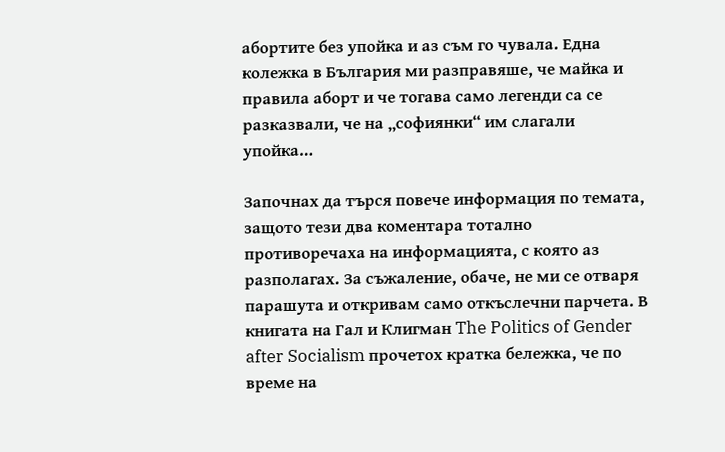абортите без упойка и аз съм го чувала. Една колежка в България ми разправяше, че майка и правила аборт и че тогава само легенди са се разказвали, че на „софиянки“ им слагали упойка…

Започнах да търся повече информация по темата, защото тези два коментара тотално противоречаха на информацията, с която аз разполагах. За съжаление, обаче, не ми се отваря парашута и откривам само откъслечни парчета. В книгата на Гал и Клигман The Politics of Gender after Socialism прочетох кратка бележка, че по време на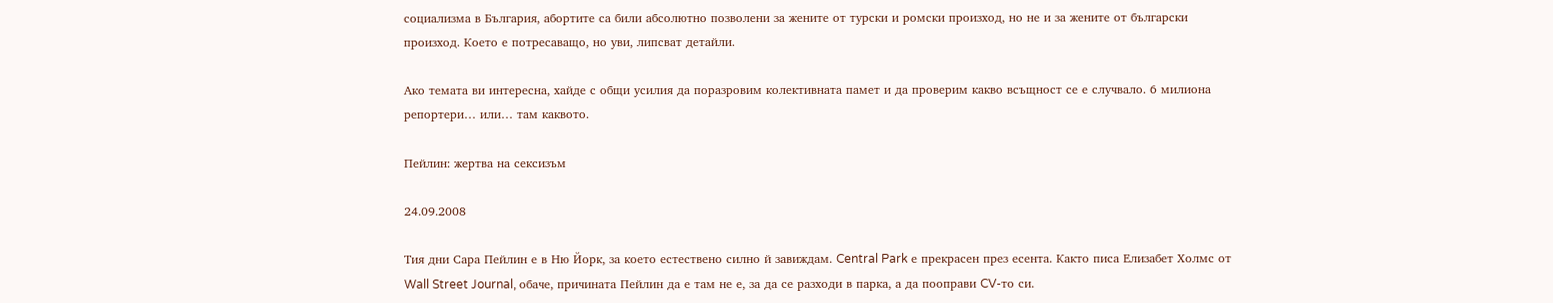социализма в България, абортите са били абсолютно позволени за жените от турски и ромски произход, но не и за жените от български произход. Което е потресаващо, но уви, липсват детайли.

Ако темата ви интересна, хайде с общи усилия да поразровим колективната памет и да проверим какво всъщност се е случвало. 6 милиона репортери… или… там каквото.

Пейлин: жертва на сексизъм

24.09.2008

Тия дни Сара Пейлин е в Ню Йорк, за което естествено силно й завиждам. Central Park е прекрасен през есента. Както писа Елизабет Холмс от Wall Street Journal, обаче, причината Пейлин да е там не е, за да се разходи в парка, а да пооправи CV-то си.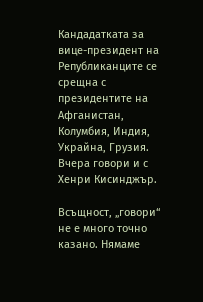Кандадатката за вице-президент на Републиканците се срещна с президентите на Афганистан, Колумбия, Индия, Украйна, Грузия. Вчера говори и с Хенри Кисинджър.

Всъщност, „говори“ не е много точно казано. Нямаме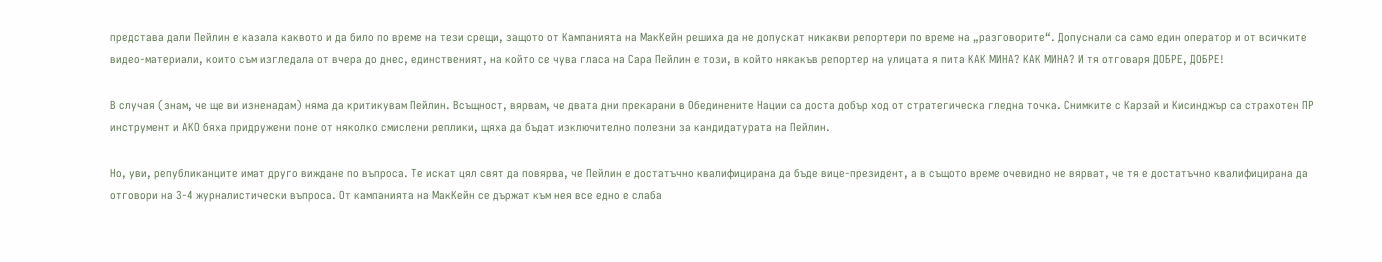представа дали Пейлин е казала каквото и да било по време на тези срещи, защото от Кампанията на МакКейн решиха да не допускат никакви репортери по време на „разговорите“. Допуснали са само един оператор и от всичките видео-материали, които съм изгледала от вчера до днес, единственият, на който се чува гласа на Сара Пейлин е този, в който някакъв репортер на улицата я пита КАК МИНА? КАК МИНА? И тя отговаря ДОБРЕ, ДОБРЕ!

В случая (знам, че ще ви изненадам) няма да критикувам Пейлин. Всъщност, вярвам, че двата дни прекарани в Обединените Нации са доста добър ход от стратегическа гледна точка. Снимките с Карзай и Кисинджър са страхотен ПР инструмент и АКО бяха придружени поне от няколко смислени реплики, щяха да бъдат изключително полезни за кандидатурата на Пейлин.

Но, уви, републиканците имат друго виждане по въпроса. Те искат цял свят да повярва, че Пейлин е достатъчно квалифицирана да бъде вице-президент, а в същото време очевидно не вярват, че тя е достатъчно квалифицирана да отговори на 3-4 журналистически въпроса. От кампанията на МакКейн се държат към нея все едно е слаба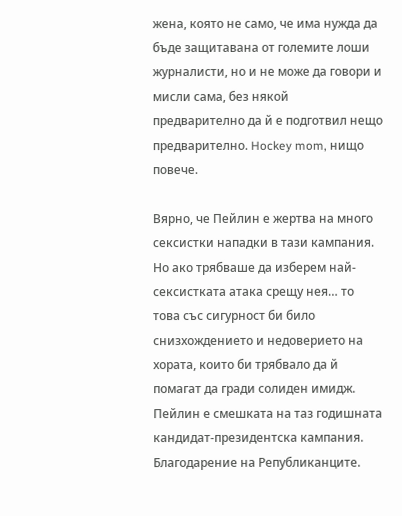жена, която не само, че има нужда да бъде защитавана от големите лоши журналисти, но и не може да говори и мисли сама, без някой предварително да й е подготвил нещо предварително. Hockey mom, нищо повече.

Вярно, че Пейлин е жертва на много сексистки нападки в тази кампания. Но ако трябваше да изберем най-сексистката атака срещу нея… то това със сигурност би било снизхождението и недоверието на хората, които би трябвало да й помагат да гради солиден имидж. Пейлин е смешката на таз годишната кандидат-президентска кампания. Благодарение на Републиканците.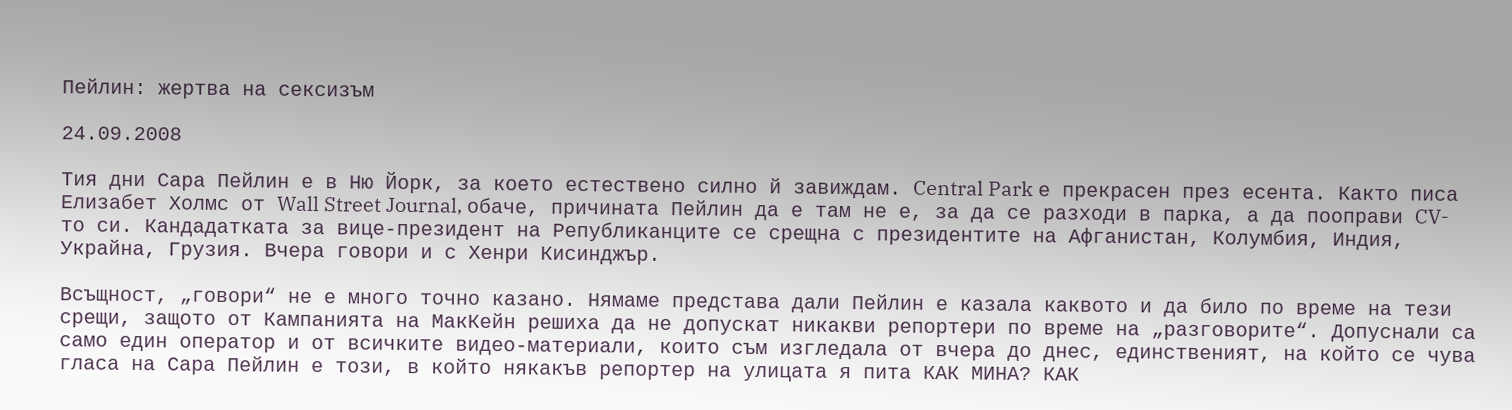Пейлин: жертва на сексизъм

24.09.2008

Тия дни Сара Пейлин е в Ню Йорк, за което естествено силно й завиждам. Central Park е прекрасен през есента. Както писа Елизабет Холмс от Wall Street Journal, обаче, причината Пейлин да е там не е, за да се разходи в парка, а да пооправи CV-то си. Кандадатката за вице-президент на Републиканците се срещна с президентите на Афганистан, Колумбия, Индия, Украйна, Грузия. Вчера говори и с Хенри Кисинджър.

Всъщност, „говори“ не е много точно казано. Нямаме представа дали Пейлин е казала каквото и да било по време на тези срещи, защото от Кампанията на МакКейн решиха да не допускат никакви репортери по време на „разговорите“. Допуснали са само един оператор и от всичките видео-материали, които съм изгледала от вчера до днес, единственият, на който се чува гласа на Сара Пейлин е този, в който някакъв репортер на улицата я пита КАК МИНА? КАК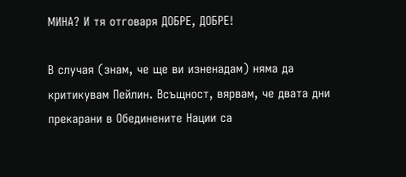МИНА? И тя отговаря ДОБРЕ, ДОБРЕ!

В случая (знам, че ще ви изненадам) няма да критикувам Пейлин. Всъщност, вярвам, че двата дни прекарани в Обединените Нации са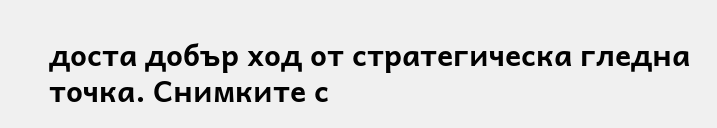доста добър ход от стратегическа гледна точка. Снимките с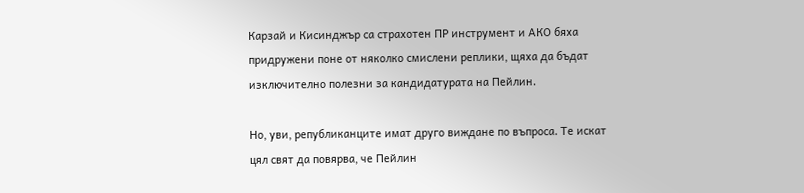Карзай и Кисинджър са страхотен ПР инструмент и АКО бяха придружени поне от няколко смислени реплики, щяха да бъдат изключително полезни за кандидатурата на Пейлин.

Но, уви, републиканците имат друго виждане по въпроса. Те искат цял свят да повярва, че Пейлин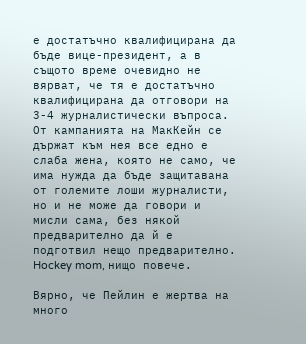е достатъчно квалифицирана да бъде вице-президент, а в същото време очевидно не вярват, че тя е достатъчно квалифицирана да отговори на 3-4 журналистически въпроса. От кампанията на МакКейн се държат към нея все едно е слаба жена, която не само, че има нужда да бъде защитавана от големите лоши журналисти, но и не може да говори и мисли сама, без някой предварително да й е подготвил нещо предварително. Hockey mom, нищо повече.

Вярно, че Пейлин е жертва на много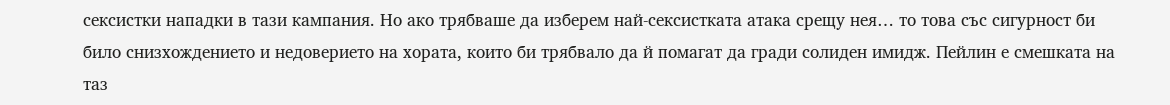сексистки нападки в тази кампания. Но ако трябваше да изберем най-сексистката атака срещу нея… то това със сигурност би било снизхождението и недоверието на хората, които би трябвало да й помагат да гради солиден имидж. Пейлин е смешката на таз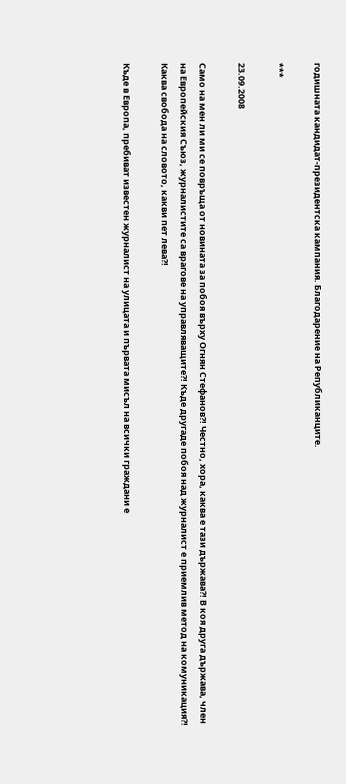годишната кандидат-президентска кампания. Благодарение на Републиканците.

***

23.09.2008

Само на мен ли ми се повръща от новината за побоя върху Огнян Стефанов?! Честно, хора, каква е тази държава?! В коя друга държава, член на Европейския Съюз, журналистите са врагове на управляващите?! Къде другаде побоя над журналист е приемлив метод на комуникация?! Каква свобода на словото, какви пет лева?!

Къде в Европа, пребиват известен журналист на улицата и първата мисъл на всички граждани е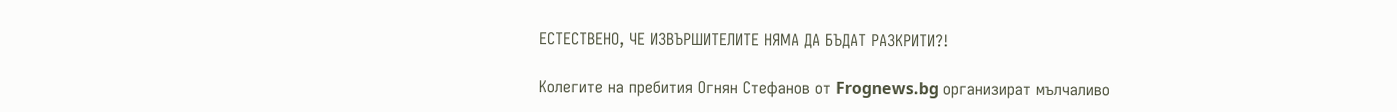ЕСТЕСТВЕНО, ЧЕ ИЗВЪРШИТЕЛИТЕ НЯМА ДА БЪДАТ РАЗКРИТИ?!

Колегите на пребития Огнян Стефанов от Frognews.bg организират мълчаливо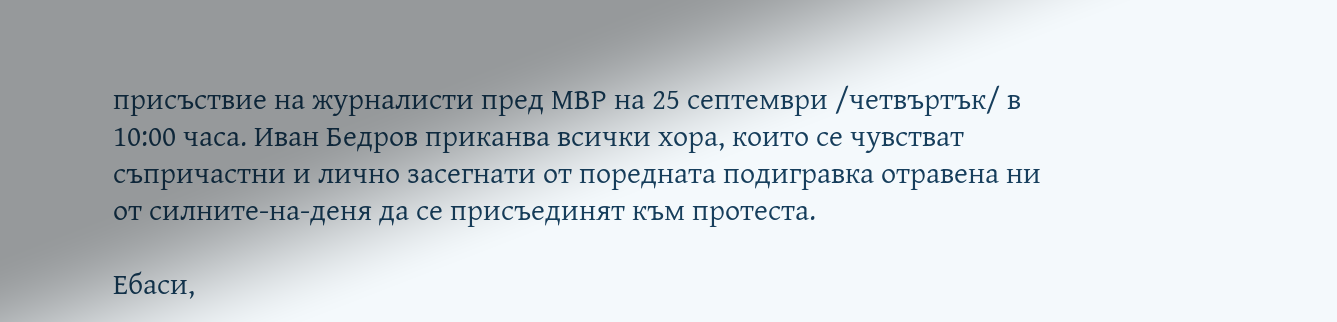присъствие на журналисти пред МВР на 25 септември /четвъртък/ в 10:00 часа. Иван Бедров приканва всички хора, които се чувстват съпричастни и лично засегнати от поредната подигравка отравена ни от силните-на-деня да се присъединят към протеста.

Ебаси,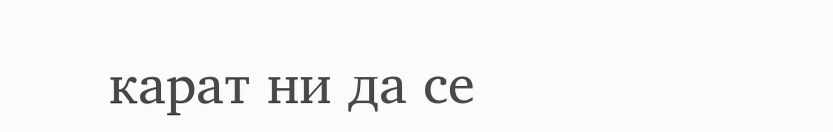карат ни да се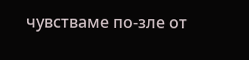чувстваме по-зле от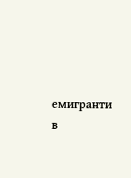емигранти в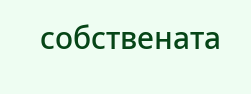собствената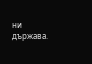ни държава.